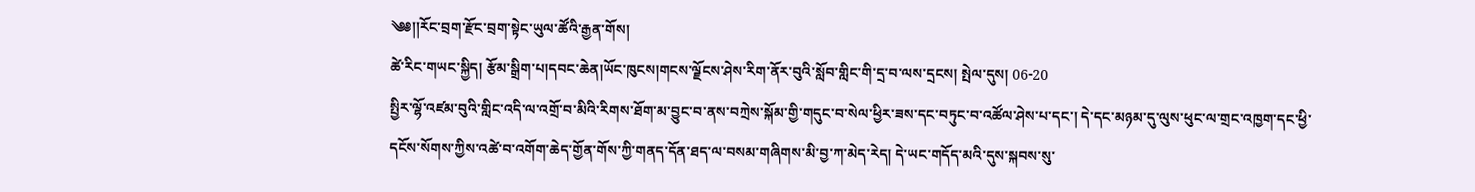༄༅།།རོང་བྲག་རྫོང་བྲག་སྟེང་ཡུལ་ཚོའི་རྒྱན་གོས།
ཚེ་རིང་གཡང་སྐྱིད། རྩོམ་སྒྲིག་པ།དབང་ཆེན།ཡོང་ཁུངས།གངས་ལྗོངས་ཤེས་རིག་ནོར་བུའི་སློབ་གླིང་གི་དྲ་བ་ལས་དྲངས། སྤེལ་དུས། 06-20
སྤྱིར་ལྷོ་འཛམ་བུའི་གླིང་འདི་ལ་འགྲོ་བ་མིའི་རིགས་ཐོག་མ་བྱུང་བ་ནས་བཀྲེས་སྐོམ་གྱི་གདུང་བ་སེལ་ཕྱིར་ཟས་དང་བཏུང་བ་འཚོལ་ཤེས་པ་དང་། དེ་དང་མཉམ་དུ་ལུས་ཕུང་ལ་གྲང་འཁྱག་དང་ཕྱི་དངོས་སོགས་ཀྱིས་འཚེ་བ་འགོག་ཆེད་གྱོན་གོས་ཀྱི་གནད་དོན་ཐད་ལ་བསམ་གཞིགས་མི་བྱ་ཀ་མེད་རེད། དེ་ཡང་གདོད་མའི་དུས་སྐབས་སུ་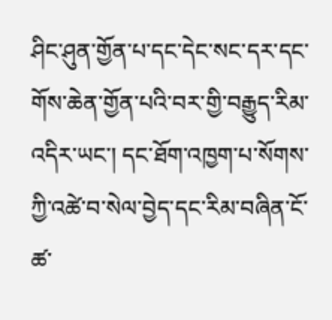ཤིང་ཤུན་གྱོན་པ་དང་དེང་སང་དར་དང་གོས་ཆེན་གྱོན་པའི་བར་གྱི་བརྒྱུད་རིམ་འདིར་ཡང་། དང་ཐོག་འཁྱག་པ་སོགས་ཀྱི་འཚེ་བ་སེལ་བྱེད་དང་རིམ་བཞིན་ངོ་ཚ་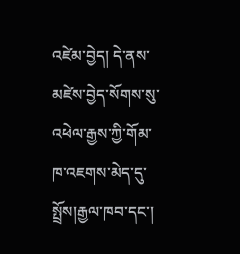འཛེམ་བྱེད། དེ་ནས་མཛེས་བྱེད་སོགས་སུ་འཕེལ་རྒྱས་ཀྱི་གོམ་ཁ་འཇགས་མེད་དུ་སྤྲོས།རྒྱལ་ཁབ་དང་།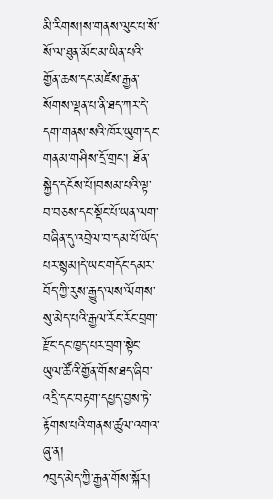མི་རིགས།ས་གནས་ལུང་པ་སོ་སོ་ལ་ཐུན་མོང་མ་ཡིན་པའི་གྱོན་ཆས་དང་མཛེས་རྒྱན་སོགས་ལྡན་པ་ནི་ཐད་ཀར་དེ་དག་གནས་སའི་ཁོར་ཡུག་དང་གནམ་གཤིས་དྲོ་གྲང་། ཐོན་སྐྱེད་དངོས་པོ།བསམ་པའི་ལྟ་བ་བཅས་དང་སྡོང་པོ་ཡན་ལག་བཞིན་དུ་འབྲེལ་བ་དམ་པོ་ཡོད་པར་སྙམ།དེ་ཡང་གདོང་དམར་བོད་ཀྱི་རུས་རྒྱུད་ལས་ལོགས་སུ་མེད་པའི་རྒྱལ་རོང་རོང་བྲག་རྫོང་དང་ཁྱད་པར་བྲག་སྟེང་ཡུལ་ཚོའི་གྱོན་གོས་ཐད་ཞིབ་འདྲི་དང་བརྟག་དཔྱད་བྱས་ཏེ་རྟོགས་པའི་གནས་ཚུལ་འགའ་ཞུ་ན།
༡བུད་མེད་ཀྱི་རྒྱན་གོས་སྐོར།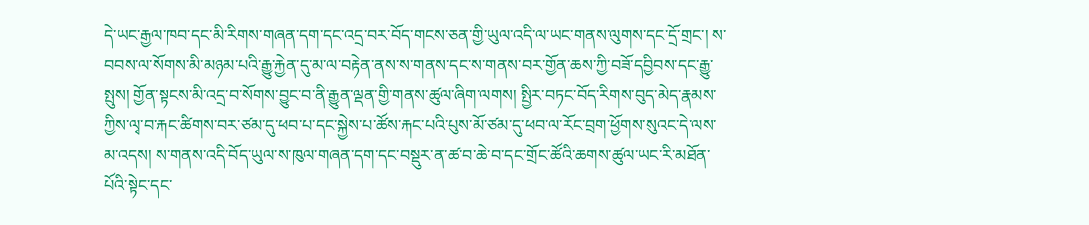དེ་ཡང་རྒྱལ་ཁབ་དང་མི་རིགས་གཞན་དག་དང་འདྲ་བར་བོད་གངས་ཅན་གྱི་ཡུལ་འདི་ལ་ཡང་གནས་ལུགས་དང་དྲོ་གྲང་། ས་བབས་ལ་སོགས་མི་མཉམ་པའི་རྒྱུ་རྐྱེན་དུ་མ་ལ་བརྟེན་ནས་ས་གནས་དང་ས་གནས་བར་གྱོན་ཆས་ཀྱི་བཟོ་དབྱིབས་དང་རྒྱུ་སྤུས། གྱོན་སྟངས་མི་འདྲ་བ་སོགས་བྱུང་བ་ནི་རྒྱུན་ལྡན་གྱི་གནས་ཚུལ་ཞིག་ལགས། སྤྱིར་བཏང་བོད་རིགས་བུད་མེད་རྣམས་ཀྱིས་ལྭ་བ་རྐང་ཚིགས་བར་ཙམ་དུ་ཕབ་པ་དང་སྐྱེས་པ་ཚོས་རྐང་པའི་པུས་མོ་ཙམ་དུ་ཕབ་ལ་རོང་བྲག་ཕྱོགས་སུའང་དེ་ལས་མ་འདས། ས་གནས་འདི་བོད་ཡུལ་ས་ཁུལ་གཞན་དག་དང་བསྡུར་ན་ཚ་བ་ཆེ་བ་དང་གྲོང་ཚོའི་ཆགས་ཚུལ་ཡང་རི་མཐོན་པོའི་སྟེང་དང་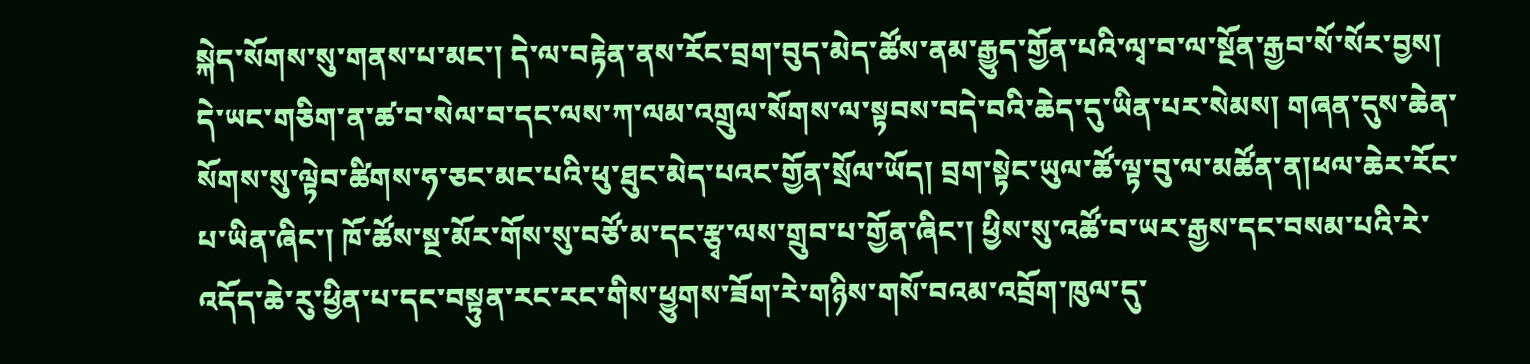སྐེད་སོགས་སུ་གནས་པ་མང་། དེ་ལ་བརྟེན་ནས་རོང་བྲག་བུད་མེད་ཚོས་ནམ་རྒྱུད་གྱོན་པའི་ལྭ་བ་ལ་སྔོན་རྒྱབ་སོ་སོར་བྱས། དེ་ཡང་གཅིག་ན་ཚ་བ་སེལ་བ་དང་ལས་ཀ་ལམ་འགྲུལ་སོགས་ལ་སྟབས་བདེ་བའི་ཆེད་དུ་ཡིན་པར་སེམས། གཞན་དུས་ཆེན་སོགས་སུ་ལྟེབ་ཚིགས་ཧ་ཅང་མང་པའི་ཕུ་ཐུང་མེད་པའང་གྱོན་སྲོལ་ཡོད། བྲག་སྟེང་ཡུལ་ཚོ་ལྟ་བུ་ལ་མཚོན་ན།ཕལ་ཆེར་རོང་པ་ཡིན་ཞིང་། ཁོ་ཚོས་སྔ་མོར་གོས་སུ་བཙོ་མ་དང་རྩྭ་ལས་གྲུབ་པ་གྱོན་ཞིང་། ཕྱིས་སུ་འཚོ་བ་ཡར་རྒྱས་དང་བསམ་པའི་རེ་འདོད་ཆེ་རུ་ཕྱིན་པ་དང་བསྟུན་རང་རང་གིས་ཕྱུགས་ཟོག་རེ་གཉིས་གསོ་བའམ་འབྲོག་ཁུལ་དུ་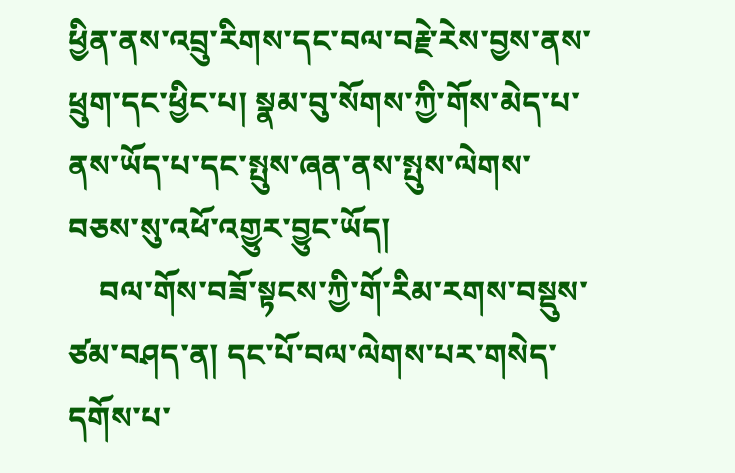ཕྱིན་ནས་འབྲུ་རིགས་དང་བལ་བརྗེ་རེས་བྱས་ནས་ཕྲུག་དང་ཕྱིང་པ། སྣམ་བུ་སོགས་ཀྱི་གོས་མེད་པ་ནས་ཡོད་པ་དང་སྤུས་ཞན་ནས་སྤུས་ལེགས་བཅས་སུ་འཕོ་འགྱུར་བྱུང་ཡོད།
    བལ་གོས་བཟོ་སྟངས་ཀྱི་གོ་རིམ་རགས་བསྡུས་ཙམ་བཤད་ན། དང་པོ་བལ་ལེགས་པར་གསེད་དགོས་པ་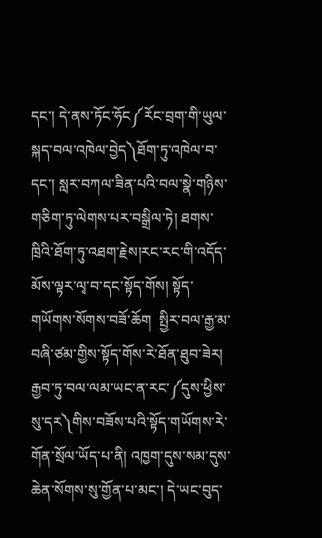དང་། དེ་ནས་ཏོང་ཧོང༼རོང་བྲག་གི་ཡུལ་སྐད་བལ་འཁེལ་བྱེད༽ཐོག་ཏུ་འཁེལ་བ་དང་། སླར་བཀལ་ཟིན་པའི་བལ་སྣེ་གཉིས་གཅིག་ཏུ་ལེགས་པར་བསྒྲིལ་ཏེ། ཐགས་ཁྲིའི་ཐོག་ཏུ་འཐག་རྗེས།རང་རང་གི་འདོད་མོས་ལྟར་ལྭ་བ་དང་སྟོད་གོས། སྟོད་གཡོགས་སོགས་བཟོ་ཆོག  སྤྱིར་བལ་རྒྱ་མ་བཞི་ཙམ་གྱིས་སྟོད་གོས་རེ་ཐོན་ཐུབ་ཟེར། རྒྱབ་ཏུ་བལ་ལམ་ཡང་ན་རང་༼དུས་ཕྱིས་སུ་དར༽གིས་བཟོས་པའི་སྟོད་གཡོགས་རེ་གོན་སྲོལ་ཡོད་པ་ནི། འཁྱག་དུས་སམ་དུས་ཆེན་སོགས་སུ་གྱོན་པ་མང་། དེ་ཡང་བུད་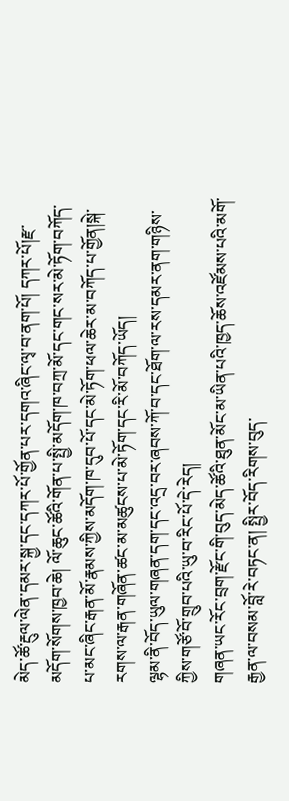མེད་ཚོ་རྔུལ་ལེན་དམར་སྐྱ་དང་དཀར་པོ་གྱོན་པར་དགའ་ཞིང་ལྭ་བ་ནག་པོ། དཀར་པོ།རྫ་མདོག་སོགས་ཁྱབ་ཆེ། ལོ་ཆུང་ཚོའི་གོན་པ་སྤྱི་མདོག་ཁ་བཀྲ་མོ་དང་གང་སར་མེ་ཏོག་བཀོད་པ་མང་ཞིང་རྒན་མོ་རྣམས་ཀྱིས་མདོག་ཁ་དུབ་པོ་དང་མེ་ཏོག་ཕལ་ཆེར་མ་བཀོད་པ་གྱོན།སྐེ་རགས་ལ་རྒན་གཞོན་ཚང་མ་མཚུངས་པ་མེ་ཏོག་དང་རི་མོ་བཀོད་ཡོད།
ལྷམ་ནི་བོད་ཡུལ་གཞན་དག་དང་འདྲ་བར་ཞབས་ཀོ་བ་དང་ཐོག་ལ་རས་དམར་ནག་གཉིས་ཀྱིས་གཙོ་བོ་གྲུབ་པའི་ཡུ་བ་རིང་པོ་དེ་རེད།
གཞན་ཡང་རོང་བྲག་རྫོང་གི་བུད་མེད་ཚོའི་ཐུན་མོང་མ་ཡིན་པའི་ཁྱད་ཆོས་འཛོམས་པའི་མགོ་རྒྱན་ལ་བསམ་བློ་རེ་བཏང་ན། སྤྱིར་བོད་རིགས་བུད་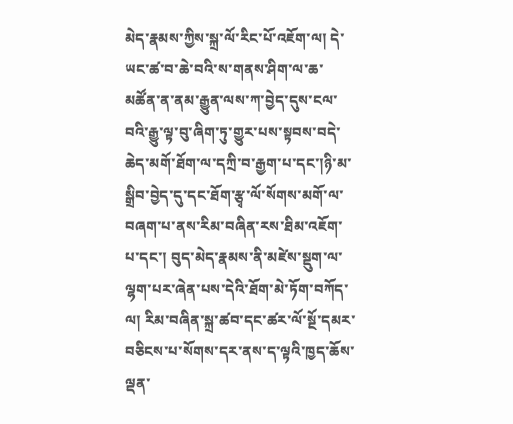མེད་རྣམས་ཀྱིས་སྐྲ་ལོ་རིང་པོ་འཇོག་ལ། དེ་ཡང་ཚ་བ་ཆེ་བའི་ས་གནས་ཤིག་ལ་ཆ་མཚོན་ན་ནམ་རྒྱུན་ལས་ཀ་བྱེད་དུས་ངལ་བའི་རྒྱུ་ལྟ་བུ་ཞིག་ཏུ་གྱུར་པས་སྟབས་བདེ་ཆེད་མགོ་ཐོག་ལ་དཀྲི་བ་རྒྱག་པ་དང་།ཉི་མ་སྒྲིབ་བྱེད་དུ་དང་ཐོག་རྩྭ་ལོ་སོགས་མགོ་ལ་བཞག་པ་ནས་རིམ་བཞིན་རས་ཐིམ་འཇོག་པ་དང་། བུད་མེད་རྣམས་ནི་མཛེས་སྡུག་ལ་ལྷག་པར་ཞེན་པས་དེའི་ཐོག་མེ་ཏོག་བཀོད་ལ། རིམ་བཞིན་སྐྲ་ཚབ་དང་ཚར་ལོ་སྔོ་དམར་བཅིངས་པ་སོགས་དར་ནས་ད་ལྟའི་ཁྱད་ཆོས་ལྡན་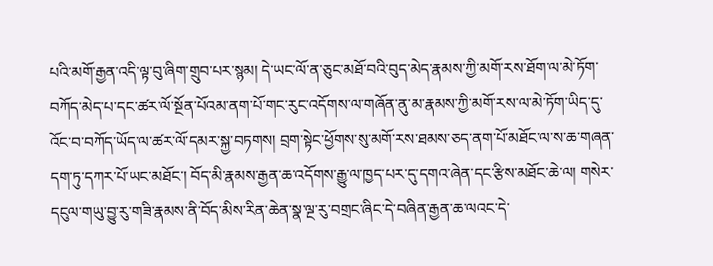པའི་མགོ་རྒྱན་འདི་ལྟ་བུ་ཞིག་གྲུབ་པར་སྙམ། དེ་ཡང་ལོ་ན་ཅུང་མཐོ་བའི་བུད་མེད་རྣམས་ཀྱི་མགོ་རས་ཐོག་ལ་མེ་ཏོག་བཀོད་མེད་པ་དང་ཚར་ལོ་སྔོན་པོའམ་ནག་པོ་གང་རུང་འདོགས་ལ་གཞོན་ནུ་མ་རྣམས་ཀྱི་མགོ་རས་ལ་མེ་ཏོག་ཡིད་དུ་འོང་བ་བཀོད་ཡོད་ལ་ཚར་ལོ་དམར་སྐྱ་བཏགས། བྲག་སྟེང་ཕྱོགས་སུ་མགོ་རས་ཐམས་ཅད་ནག་པོ་མཐོང་ལ་ས་ཆ་གཞན་དག་ཏུ་དཀར་པོ་ཡང་མཐོང་། བོད་མི་རྣམས་རྒྱན་ཆ་འདོགས་རྒྱུ་ལ་ཁྱད་པར་དུ་དགའ་ཞེན་དང་རྩིས་མཐོང་ཆེ་ལ། གསེར་དངུལ་གཡུ་བྱུ་རུ་གཟི་རྣམས་ནི་བོད་མིས་རིན་ཆེན་སྣ་ལྔ་རུ་བགྲང་ཞིང་དེ་བཞིན་རྒྱན་ཆ་ལའང་དེ་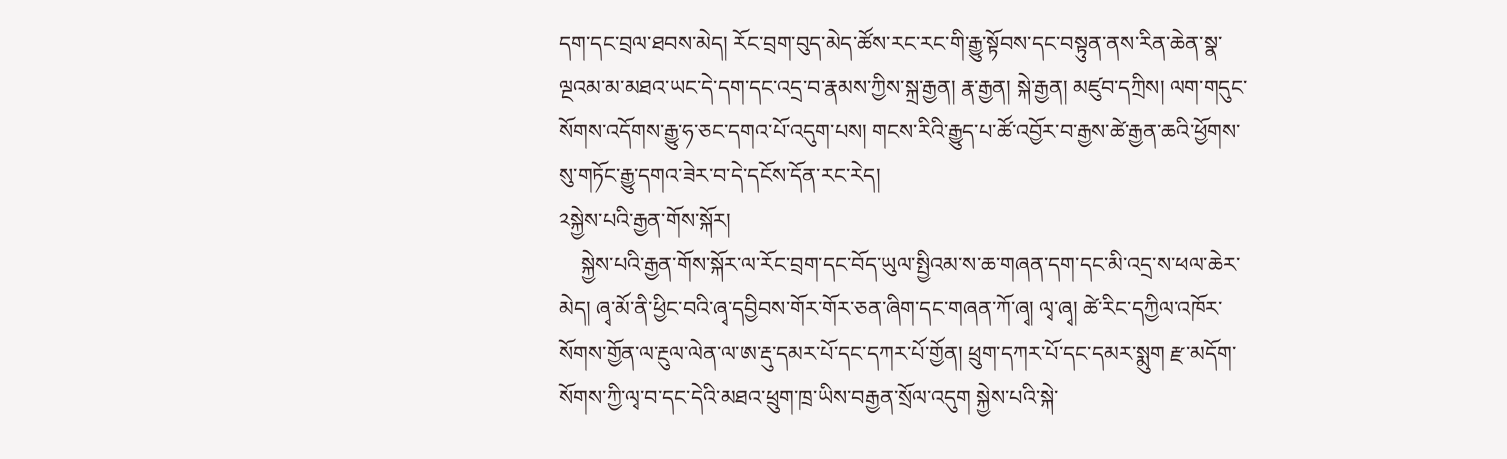དག་དང་བྲལ་ཐབས་མེད། རོང་བྲག་བུད་མེད་ཚོས་རང་རང་གི་རྒྱུ་སྟོབས་དང་བསྟུན་ནས་རིན་ཆེན་སྣ་ལྔའམ་མ་མཐའ་ཡང་དེ་དག་དང་འདྲ་བ་རྣམས་ཀྱིས་སྐྲ་རྒྱན། རྣ་རྒྱན། སྐེ་རྒྱན། མཛུབ་དཀྲིས། ལག་གདུང་སོགས་འདོགས་རྒྱུ་ཧ་ཅང་དགའ་པོ་འདུག་པས། གངས་རིའི་རྒྱུད་པ་ཚོ་འབྱོར་བ་རྒྱས་ཚེ་རྒྱན་ཆའི་ཕྱོགས་སུ་གཏོང་རྒྱུ་དགའ་ཟེར་བ་དེ་དངོས་དོན་རང་རེད།
༢སྐྱེས་པའི་རྒྱན་གོས་སྐོར།
    སྐྱེས་པའི་རྒྱན་གོས་སྐོར་ལ་རོང་བྲག་དང་བོད་ཡུལ་སྤྱིའམ་ས་ཆ་གཞན་དག་དང་མི་འདྲ་ས་ཕལ་ཆེར་མེད། ཞྭ་མོ་ནི་ཕྱིང་བའི་ཞྭ་དབྱིབས་གོར་གོར་ཅན་ཞིག་དང་གཞན་ཀོ་ཞྭ། ལྭ་ཞྭ། ཚེ་རིང་དཀྱིལ་འཁོར་སོགས་གྱོན་ལ་རྔུལ་ལེན་ལ་ཨ་རྡུ་དམར་པོ་དང་དཀར་པོ་གྱོན། ཕྲུག་དཀར་པོ་དང་དམར་སྨུག རྫ་མདོག་སོགས་ཀྱི་ལྭ་བ་དང་དེའི་མཐའ་ཕྲུག་ཁྲ་ཡིས་བརྒྱན་སྲོལ་འདུག སྐྱེས་པའི་སྐེ་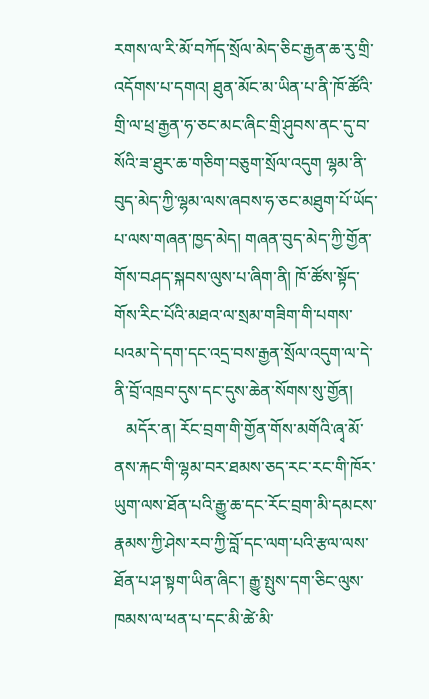རགས་ལ་རི་མོ་བཀོད་སྲོལ་མེད་ཅིང་རྒྱན་ཆ་རུ་གྲི་འདོགས་པ་དགའ། ཐུན་མོང་མ་ཡིན་པ་ནི་ཁོ་ཚོའི་གྲི་ལ་ཕྲ་རྒྱན་ཧ་ཅང་མང་ཞིང་གྲི་ཤུབས་ནང་དུ་བ་སོའི་ཟ་ཐུར་ཆ་གཅིག་བཅུག་སྲོལ་འདུག ལྷམ་ནི་བུད་མེད་ཀྱི་ལྷམ་ལས་ཞབས་ཧ་ཅང་མཐུག་པོ་ཡོད་པ་ལས་གཞན་ཁྱད་མེད། གཞན་བུད་མེད་ཀྱི་གྱོན་གོས་བཤད་སྐབས་ལུས་པ་ཞིག་ནི། ཁོ་ཚོས་སྟོད་གོས་རིང་པོའི་མཐའ་ལ་སྲམ་གཟིག་གི་པགས་པའམ་དེ་དག་དང་འདྲ་བས་རྒྱན་སྲོལ་འདུག་ལ་དེ་ནི་བྲོ་འཁྲབ་དུས་དང་དུས་ཆེན་སོགས་སུ་གྱོན།
   མདོར་ན། རོང་བྲག་གི་གྱོན་གོས་མགོའི་ཞྭ་མོ་ནས་རྐང་གི་ལྷམ་བར་ཐམས་ཅད་རང་རང་གི་ཁོར་ཡུག་ལས་ཐོན་པའི་རྒྱུ་ཆ་དང་རོང་བྲག་མི་དམངས་རྣམས་ཀྱི་ཤེས་རབ་ཀྱི་བློ་དང་ལག་པའི་རྩལ་ལས་ཐོན་པ་ཤ་སྟག་ཡིན་ཞིང་། རྒྱུ་སྤུས་དག་ཅིང་ལུས་ཁམས་ལ་ཕན་པ་དང་མི་ཚེ་མི་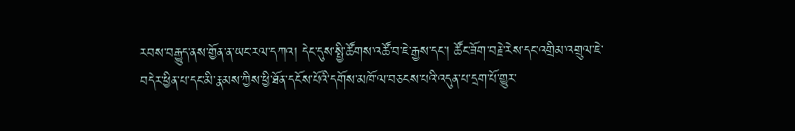རབས་བརྒྱུད་ནས་གྱོན་ན་ཡང་རལ་དཀའ། དེང་དུས་སྤྱི་ཚོགས་འཚོ་བ་ཇེ་རྒྱས་དང་། ཚོང་ཟོག་བརྗེ་རེས་དང་འགྲིམ་འགྲུལ་ཇེ་བདེར་ཕྱིན་པ་དང་མི་རྣམས་ཀྱིས་ཕྱི་ཐོན་དངོས་པོའི་དགོས་མཁོ་ལ་བཅངས་པའི་འདུན་པ་དྲག་པོ་གྱུར་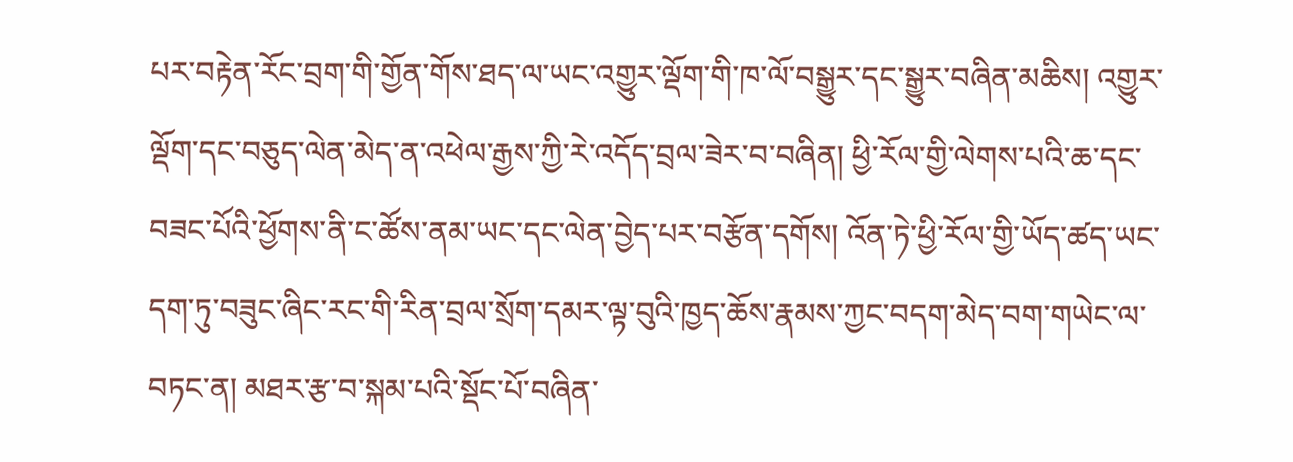པར་བརྟེན་རོང་བྲག་གི་གྱོན་གོས་ཐད་ལ་ཡང་འགྱུར་ལྡོག་གི་ཁ་ལོ་བསྒྱུར་དང་སྒྱུར་བཞིན་མཆིས། འགྱུར་ལྡོག་དང་བཅུད་ལེན་མེད་ན་འཕེལ་རྒྱས་ཀྱི་རེ་འདོད་བྲལ་ཟེར་བ་བཞིན། ཕྱི་རོལ་གྱི་ལེགས་པའི་ཆ་དང་བཟང་པོའི་ཕྱོགས་ནི་ང་ཚོས་ནམ་ཡང་དང་ལེན་བྱེད་པར་བརྩོན་དགོས། འོན་ཏེ་ཕྱི་རོལ་གྱི་ཡོད་ཚད་ཡང་དག་ཏུ་བཟུང་ཞིང་རང་གི་རིན་བྲལ་སྲོག་དམར་ལྟ་བུའི་ཁྱད་ཆོས་རྣམས་ཀྱང་བདག་མེད་བག་གཡེང་ལ་བཏང་ན། མཐར་རྩ་བ་སྐམ་པའི་སྡོང་པོ་བཞིན་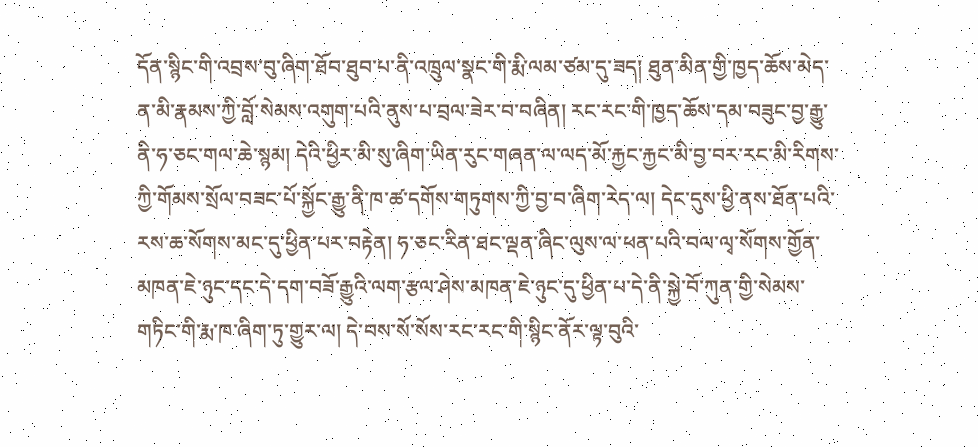དོན་སྙིང་གི་འབྲས་བུ་ཞིག་ཐོབ་ཐུབ་པ་ནི་འཁྲུལ་སྣང་གི་རྨི་ལམ་ཙམ་དུ་ཟད། ཐུན་མིན་གྱི་ཁྱད་ཆོས་མེད་ན་མི་རྣམས་ཀྱི་བློ་སེམས་འགུག་པའི་ནུས་པ་བྲལ་ཟེར་བ་བཞིན། རང་རང་གི་ཁྱད་ཆོས་དམ་བཟུང་བྱ་རྒྱུ་ནི་ཧ་ཅང་གལ་ཆེ་སྙམ། དེའི་ཕྱིར་མི་སུ་ཞིག་ཡིན་རུང་གཞན་ལ་ལད་མོ་རྐྱང་རྐྱང་མི་བྱ་བར་རང་མི་རིགས་ཀྱི་གོམས་སྲོལ་བཟང་པོ་སྐྱོང་རྒྱུ་ནི་ཁ་ཚ་དགོས་གཏུགས་ཀྱི་བྱ་བ་ཞིག་རེད་ལ། དེང་དུས་ཕྱི་ནས་ཐོན་པའི་རས་ཆ་སོགས་མང་དུ་ཕྱིན་པར་བརྟེན། ཧ་ཅང་རིན་ཐང་ལྡན་ཞིང་ལུས་ལ་ཕན་པའི་བལ་ལྭ་སོགས་གྱོན་མཁན་ཇེ་ཉུང་དང་དེ་དག་བཟོ་རྒྱུའི་ལག་རྩལ་ཤེས་མཁན་ཇེ་ཉུང་དུ་ཕྱིན་པ་དེ་ནི་སྐྱེ་བོ་ཀུན་གྱི་སེམས་གཏིང་གི་རྨ་ཁ་ཞིག་ཏུ་གྱུར་ལ། དེ་བས་སོ་སོས་རང་རང་གི་སྙིང་ནོར་ལྟ་བུའི་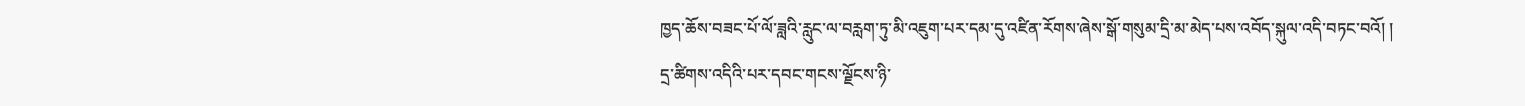ཁྱད་ཆོས་བཟང་པོ་ལོ་ཟླའི་རླུང་ལ་བརླག་ཏུ་མི་འཇུག་པར་དམ་དུ་འཛིན་རོགས་ཞེས་སྒོ་གསུམ་དྲི་མ་མེད་པས་འབོད་སྐུལ་འདི་བཏང་བའོ། །
དྲ་ཚིགས་འདིའི་པར་དབང་གངས་ལྗོངས་ཉི་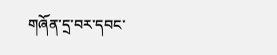གཞོན་དྲ་བར་དབང་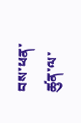བས་ཕན་ཚུན་ལ་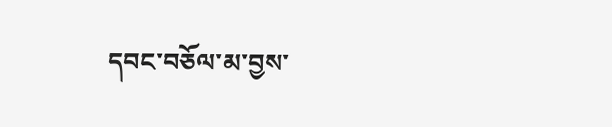དབང་བཅོལ་མ་བྱས་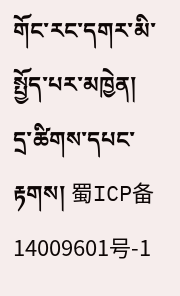གོང་རང་དགར་མི་སྤྱོད་པར་མཁྱེན།
དྲ་ཚིགས་དཔང་རྟགས། 蜀ICP备14009601号-1